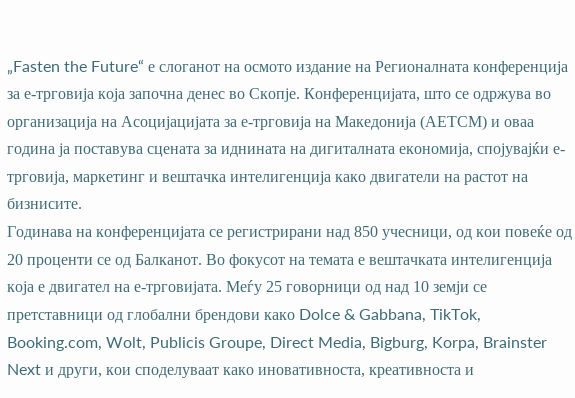„Fasten the Future“ е слоганот на осмото издание на Регионалната конференција за е-трговија која започна денес во Скопје. Конференцијата, што се одржува во организација на Асоцијацијата за е-трговија на Македонија (АЕТСМ) и оваа година ја поставува сцената за иднината на дигиталнaта економија, спојувајќи е-трговија, маркетинг и вештачка интелигенција како двигатели на растот на бизнисите.
Годинава на конференцијата се регистрирани над 850 учесници, од кои повеќе од 20 проценти се од Балканот. Во фокусот на темата е вештачката интелигенција која е двигател на е-трговијата. Меѓу 25 говорници од над 10 земји се претставници од глобални брендови како Dolce & Gabbana, TikTok, Booking.com, Wolt, Publicis Groupe, Direct Media, Bigburg, Korpa, Brainster Next и други, кои споделуваат како иновативноста, креативноста и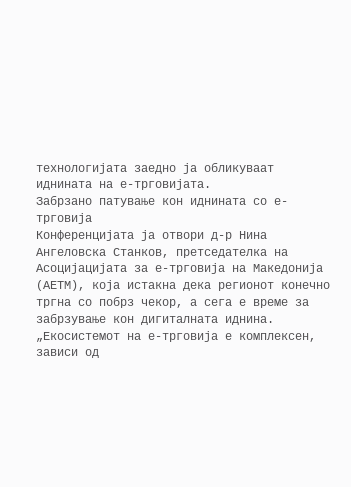технологијата заедно ја обликуваат иднината на е-трговијата.
Забрзано патување кон иднината со е-трговија
Конференцијата ја отвори д-р Нина Ангеловска Станков, претседателка на Асоцијацијата за е-трговија на Македонија (АЕТМ), која истакна дека регионот конечно тргна со побрз чекор, а сега е време за забрзување кон дигиталната иднина.
„Екосистемот на е-трговија е комплексен, зависи од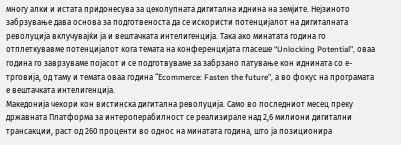многу алки и истата придонесува за цеколупната дигитална иднина на земјите. Нејзиното забрзување дава основа за подготвеноста да се искористи потенцијалот на дигиталната револуција вклучувајќи ја и вештачката интелигенција. Така ако минатата година го отплеткувавме потенцијалот кога темата на конференцијата гласеше “Unlocking Potential”, оваа година го заврзуваме појасот и се подготвуваме за забрзано патување кон иднината со е-трговија, од таму и темата оваа година “Еcommerce: Fasten the future”, а во фокус на програмата е вештачката интелигенција.
Македонија чекори кон вистинска дигитална револуција. Само во последниот месец преку државната Платформа за интероперабилност се реализирале над 2,6 милиони дигитални трансакции, раст од 260 проценти во однос на минатата година, што ја позиционира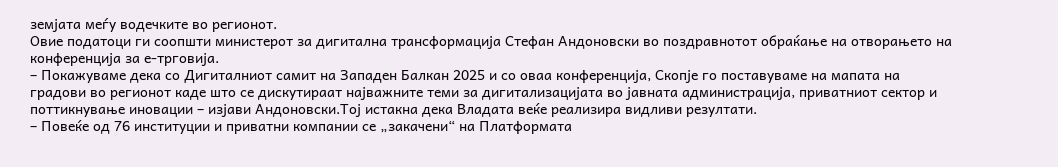земјата меѓу водечките во регионот.
Овие податоци ги соопшти министерот за дигитална трансформација Стефан Андоновски во поздравнотот обраќање на отворањето на конференција за е-трговија.
– Покажуваме дека со Дигиталниот самит на Западен Балкан 2025 и со оваа конференција, Скопје го поставуваме на мапата на градови во регионот каде што се дискутираат најважните теми за дигитализацијата во јавната администрација, приватниот сектор и поттикнување иновации – изјави Андоновски.Тој истакна дека Владата веќе реализира видливи резултати.
– Повеќе од 76 институции и приватни компании се „закачени“ на Платформата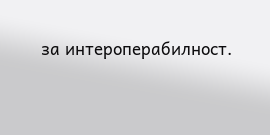за интероперабилност.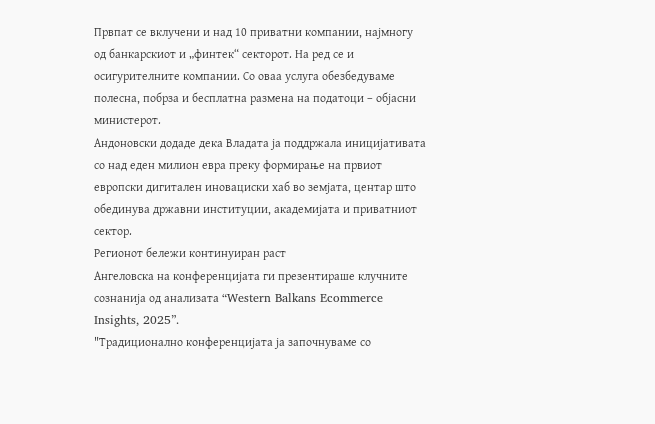Првпат се вклучени и над 10 приватни компании, најмногу од банкарскиот и „финтек“ секторот. На ред се и осигурителните компании. Со оваа услуга обезбедуваме полесна, побрза и бесплатна размена на податоци – објасни министерот.
Андоновски додаде дека Владата ја поддржала иницијативата со над еден милион евра преку формирање на првиот европски дигитален иновациски хаб во земјата, центар што обединува државни институции, академијата и приватниот сектор.
Регионот бележи континуиран раст
Ангеловска на конференцијата ги презентираше клучните сознанија од анализата “Western Balkans Ecommerce Insights, 2025”.
"Традиционално конференцијата ја започнуваме со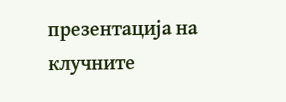презентација на клучните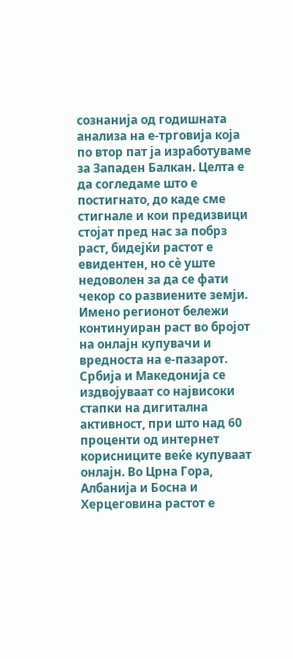сознанија од годишната анализа на е-трговија која по втор пат ја изработуваме за Западен Балкан. Целта е да согледаме што е постигнато, до каде сме стигнале и кои предизвици стојат пред нас за побрз раст, бидејќи растот е евидентен, но сè уште недоволен за да се фати чекор со развиените земји.
Имено регионот бележи континуиран раст во бројот на онлајн купувачи и вредноста на е-пазарот. Србија и Македонија се издвојуваат со највисоки стапки на дигитална активност, при што над 60 проценти од интернет корисниците веќе купуваат онлајн. Во Црна Гора, Албанија и Босна и Херцеговина растот е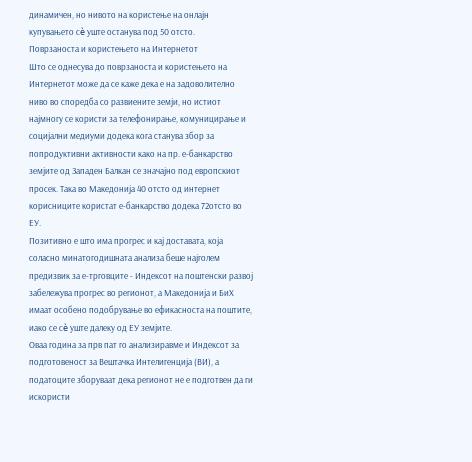динамичен, но нивото на користење на онлајн купувањето сè уште останува под 50 отсто.
Поврзаноста и користењето на Интернетот
Што се однесува до поврзаноста и користењето на Интернетот може да се каже дека е на задоволително ниво во споредба со развиените земји, но истиот најмногу се користи за телефонирање, комуницирање и социјални медиуми додека кога станува збор за попродуктивни активности како на пр. е-банкарство земјите од Западен Балкан се значајно под европскиот просек. Така во Македонија 40 отсто од интернет корисниците користат е-банкарство додека 72отсто во ЕУ.
Позитивно е што има прогрес и кај доставата, која соласно минатогодишната анализа беше најголем предизвик за е-трговците - Индексот на поштенски развој забележува прогрес во регионот, а Македонија и БиХ имаат особено подобрување во ефикасноста на поштите, иако се сè уште далеку од ЕУ земјите.
Оваа година за прв пат го анализиравме и Индексот за подготовеност за Вештачка Интелигенција (ВИ), а податоците зборуваат дека регионот не е подготвен да ги искористи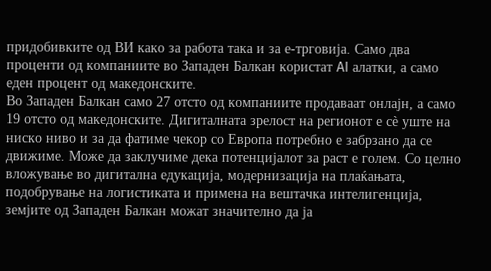придобивките од ВИ како за работа така и за е-трговија. Само два проценти од компаниите во Западен Балкан користат AI алатки, а само еден процент од македонските.
Во Западен Балкан само 27 отсто од компаниите продаваат онлајн, а само 19 отсто од македонските. Дигиталната зрелост на регионот е сè уште на ниско ниво и за да фатиме чекор со Европа потребно е забрзано да се движиме. Може да заклучиме дека потенцијалот за раст е голем. Со целно вложување во дигитална едукација, модернизација на плаќањата, подобрување на логистиката и примена на вештачка интелигенција, земјите од Западен Балкан можат значително да ја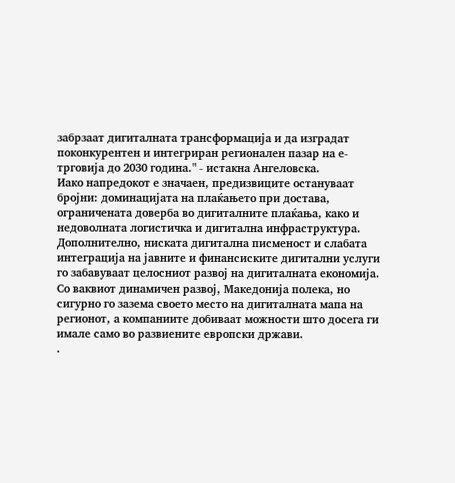забрзаат дигиталната трансформација и да изградат поконкурентен и интегриран регионален пазар на е-трговија до 2030 година." - истакна Ангеловска.
Иако напредокот е значаен, предизвиците остануваат бројни: доминацијата на плаќањето при достава, ограничената доверба во дигиталните плаќања, како и недоволната логистичка и дигитална инфраструктура. Дополнително, ниската дигитална писменост и слабата интеграција на јавните и финансиските дигитални услуги го забавуваат целосниот развој на дигиталната економија.
Со ваквиот динамичен развој, Македонија полека, но сигурно го зазема своето место на дигиталната мапа на регионот, а компаниите добиваат можности што досега ги имале само во развиените европски држави.
.